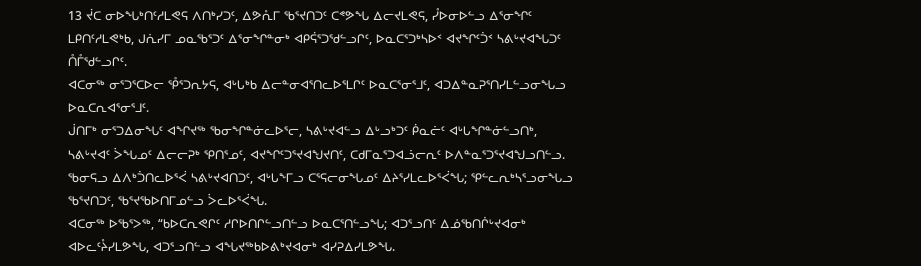13 ᔫᑕ ᓂᐅᖓᒃᑎᑦᓱᒪᕙᕋ ᐱᑎᒃᓯᑐᑦ, ᐃᕗᕅᒥ ᖃᕐᔪᑎᑐᑦ ᑕᕝᕗᖓ ᐃᓕᔪᒪᕙᕋ, ᓮᐅᓂᐅᓪᓗ ᐃᕐᓂᖏᑦ ᒪᑭᑎᑦᓱᒪᕙᒃᑲ, ᒍᕇᓯᒥ ᓄᓇᖃᕐᑐᑦ ᐃᕐᓂᖏᓐᓂᒃ ᐊᑭᕌᕐᑐᖁᓪᓗᒋᑦ, ᐅᓇᑕᕐᑐᒃᓴᐅᑉ ᐊᔪᖏᑦᑑᑉ ᓴᕕᒡᔪᐊᖓᑐᑦ ᑍᒤᖁᓪᓗᒋᑦ.
ᐊᑕᓂᖅ ᓂᕐᑐᕐᑕᐅᓕ ᕾᕐᑐᕆᔭᕋ, ᐊᒡᒐᒃᑲ ᐃᓕᓐᓂᐊᕐᑎᓚᐅᕐᒪᒋᑦ ᐅᓇᑕᕐᓂᕐᒧᑦ, ᐊᑐᐃᓐᓇᕈᕐᑎᓯᒪᓪᓗᓂᖓᓗ ᐅᓇᑕᕆᐊᕐᓂᕐᒧᑦ.
ᒎᑎᒥᒃ ᓂᕐᑐᐃᓂᖓᑦ ᐊᖏᔪᖅ ᖃᓂᖏᓐᓃᓚᐅᕐᓕ, ᓴᕕᒡᔪᐊᓪᓗ ᐃᒡᓗᒃᑐᑦ ᑮᓇᓖᑦ ᐊᒡᒐᖏᓐᓃᓪᓗᑎᒃ,
ᓴᕕᒡᔪᐊᑦ ᐴᖓᓄᑦ ᐃᓕᓕᕈᒃ ᕿᑎᕐᓄᑦ, ᐊᔪᖏᑦᑐᕐᔪᐊᖑᔪᑎᑦ, ᑕᑯᒥᓇᕐᑐᐊᓘᓕᕆᑦ ᐅᐱᓐᓇᕐᑐᕐᔪᐊᖑᓗᑎᓪᓗ.
ᖃᓂᕋᓗ ᐃᐱᒃᑑᑎᓚᐅᕐᐹ ᓴᕕᒡᔪᐊᑎᑐᑦ, ᐊᒡᒐᖕᒥᓗ ᑕᕐᕋᓕᓂᖓᓄᑦ ᐃᔨᕐᓯᒪᓚᐅᕐᐹᖓ; ᕿᓪᓚᕆᒃᓴᕐᓗᓂᖓᓗ ᖃᕐᔪᑎᑐᑦ, ᖃᕐᔪᖃᐅᑎᒥᓄᓪᓗ ᐴᓚᐅᕐᐹᖓ.
ᐊᑕᓂᖅ ᐅᖃᕐᐳᖅ, “ᑲᐅᑕᕆᕙᒋᑦ ᓱᒋᐅᑎᒋᓪᓗᑎᓪᓗ ᐅᓇᑕᕐᑎᓪᓗᖓ; ᐊᑐᕐᓗᑎᑦ ᐃᓅᖃᑎᒌᒡᔪᐊᓂᒃ ᐊᐅᓚᑦᔧᓯᒪᕗᖓ, ᐊᑐᕐᓗᑎᓪᓗ ᐊᖓᔪᖅᑲᐅᕕᒃᔪᐊᓂᒃ ᐊᓯᕈᐃᓯᒪᕗᖓ.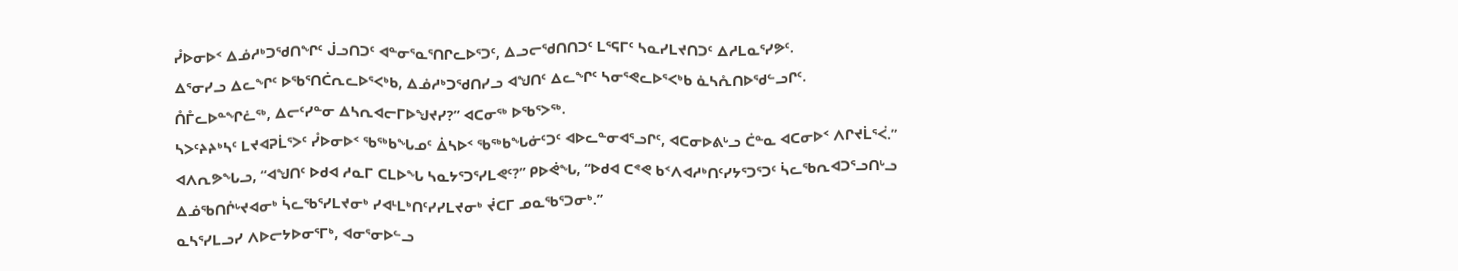ᓮᐅᓂᐅᑉ ᐃᓅᓱᒃᑐᖁᑎᖏᑦ ᒎᓗᑎᑐᑦ ᐊᓐᓂᕐᓇᕐᑎᒋᓚᐅᕐᑐᑦ, ᐃᓗᓕᖁᑎᑎᑐᑦ ᒪᕐᕋᒥᑦ ᓴᓇᓯᒪᔪᑎᑐᑦ ᐃᓱᒪᓇᕐᓯᕗᑦ.
ᐃᕐᓂᓯᓗ ᐃᓚᖏᑦ ᐅᖃᕐᑎᑖᕆᓚᐅᕐᐸᒃᑲ, ᐃᓅᓱᒃᑐᖁᑎᓯᓗ ᐊᖑᑎᑦ ᐃᓚᖏᑦ ᓴᓂᕐᕙᓚᐅᕐᐸᒃᑲ ᓈᓴᕅᑎᐅᖁᓪᓗᒋᑦ. ᑍᒤᓚᐅᓐᖏᓛᖅ, ᐃᓕᑦᓯᓐᓂ ᐃᓴᕆᐊᓕᒥᐅᖑᔪᓯ?” ᐊᑕᓂᖅ ᐅᖃᕐᐳᖅ.
ᓴᐳᑦᔨᔨᒃᓴᑦ ᒪᔪᐊᕈᒫᕐᐳᑦ ᓮᐅᓂᐅᑉ ᖃᖅᑲᖓᓄᑦ ᐄᓴᐅᑉ ᖃᖅᑲᖓᓃᑦᑐᑦ ᐊᐅᓚᓐᓂᐊᕐᓗᒋᑦ, ᐊᑕᓂᐅᕕᒡᓗ ᑖᓐᓇ ᐊᑕᓂᐅᑉ ᐱᒋᔪᒫᕐᐹ.”
ᐊᐱᕆᕗᖓᓗ, “ᐊᖑᑎᑦ ᐅᑯᐊ ᓱᓇᒥ ᑕᒪᐅᖓ ᓴᓇᔭᕐᑐᕐᓯᒪᕙᑦ?” ᑭᐅᕚᖓ, “ᐅᑯᐊ ᑕᕝᕙ ᑲᑉᐱᐊᓱᒃᑎᑦᓯᔭᕐᑐᕐᑐᑦ ᓵᓚᖃᕆᐊᑐᕐᓗᑎᒡᓗ ᐃᓅᖃᑎᒌᒡᔪᐊᓂᒃ ᓵᓚᖃᕐᓯᒪᔪᓂᒃ ᓯᐊᒻᒪᒃᑎᑦᓯᓯᒪᔪᓂᒃ ᔫᑕᒥ ᓄᓇᖃᕐᑐᓂᒃ.”
ᓇᓴᕐᓯᒪᓗᓯ ᐱᐅᓕᔭᐅᓂᕐᒥᒃ, ᐊᓂᕐᓂᐅᓪᓗ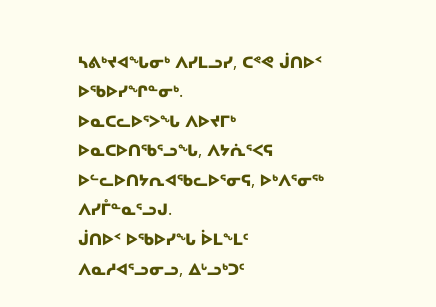ᓴᕕᒃᔪᐊᖓᓂᒃ ᐱᓯᒪᓗᓯ, ᑕᕝᕙ ᒎᑎᐅᑉ ᐅᖃᐅᓯᖏᓐᓂᒃ.
ᐅᓇᑕᓚᐅᕐᐳᖓ ᐱᐅᔪᒥᒃ ᐅᓇᑕᐅᑎᖃᕐᓗᖓ, ᐱᔭᕇᕐᐸᕋ ᐅᓪᓚᐅᑎᔭᕆᐊᖃᓚᐅᕐᓂᕋ, ᐅᒃᐱᕐᓂᖅ ᐱᓯᒤᓐᓇᕐᓗᒍ.
ᒎᑎᐅᑉ ᐅᖃᐅᓯᖓ ᐆᒪᖕᒪᑦ ᐱᓇᓱᐊᕐᓗᓂᓗ, ᐃᒡᓗᒃᑐᑦ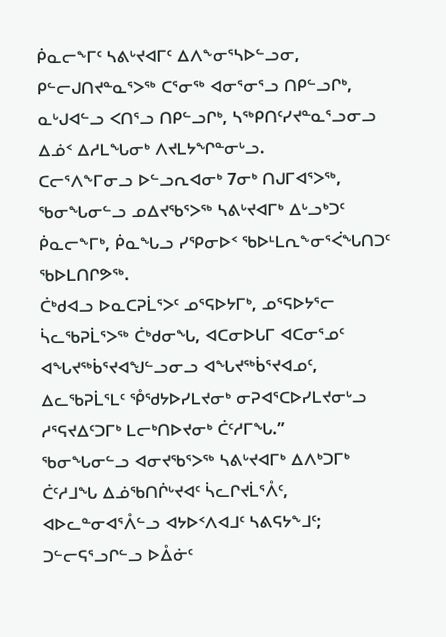ᑮᓇᓕᖕᒥᑦ ᓴᕕᒡᔪᐊᒥᑦ ᐃᐱᖕᓂᕐᓴᐅᓪᓗᓂ, ᑭᓪᓕᒍᑎᔪᓐᓇᕐᐳᖅ ᑕᕐᓂᖅ ᐊᓂᕐᓂᕐᓗ ᑎᑭᓪᓗᒋᒃ, ᓇᒡᒍᐊᓪᓗ ᐸᑎᕐᓗ ᑎᑭᓪᓗᒋᒃ, ᓴᖅᑭᑎᑦᓯᔪᓐᓇᕐᓗᓂᓗ ᐃᓅᑉ ᐃᓱᒪᖓᓂᒃ ᐱᔪᒪᔭᖏᓐᓂᒡᓗ.
ᑕᓕᕐᐱᖕᒥᓂᓗ ᐅᓪᓗᕆᐊᓂᒃ 7ᓂᒃ ᑎᒍᒥᐊᕐᐳᖅ, ᖃᓂᖓᓂᓪᓗ ᓄᐃᔪᖃᕐᐳᖅ ᓴᕕᒡᔪᐊᒥᒃ ᐃᒡᓗᒃᑐᑦ ᑮᓇᓕᖕᒥᒃ, ᑮᓇᖓᓗ ᓯᕿᓂᐅᑉ ᖃᐅᒻᒪᕆᖕᓂᕐᐹᖓᑎᑐᑦ ᖃᐅᒪᑎᒋᕗᖅ.
ᑖᒃᑯᐊᓗ ᐅᓇᑕᕈᒫᕐᐳᑦ ᓄᕐᕋᐅᔭᒥᒃ, ᓄᕐᕋᐅᔭᕐᓕ ᓵᓚᖃᕈᒫᕐᐳᖅ ᑖᒃᑯᓂᖓ, ᐊᑕᓂᐅᒐᒥ ᐊᑕᓂᕐᓄᑦ ᐊᖓᔪᖅᑳᕐᔪᐊᖑᓪᓗᓂᓗ ᐊᖓᔪᖅᑳᕐᔪᐊᓄᑦ, ᐃᓚᖃᕈᒫᕐᒪᑦ ᕾᖁᔭᐅᓯᒪᔪᓂᒃ ᓂᕈᐊᕐᑕᐅᓯᒪᔪᓂᒡᓗ ᓱᕐᕋᔪᐃᑦᑐᒥᒃ ᒪᓕᒃᑎᐅᔪᓂᒃ ᑖᑦᓱᒥᖓ.”
ᖃᓂᖓᓂᓪᓗ ᐊᓂᔪᖃᕐᐳᖅ ᓴᕕᒡᔪᐊᒥᒃ ᐃᐱᒃᑐᒥᒃ ᑖᑦᓱᒧᖓ ᐃᓅᖃᑎᒌᒡᔪᐊᑦ ᓵᓚᒋᔪᒫᕐᐰᑦ, ᐊᐅᓚᓐᓂᐊᕐᐰᓪᓗ ᐊᔭᐅᑉᐱᐊᒧᑦ ᓴᕕᕋᔭᖕᒧᑦ; ᑐᓪᓕᕋᕐᓗᒋᓪᓗ ᐅᐂᓃᑦ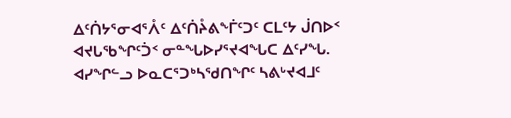ᐃᑦᑏᔭᕐᓂᐊᕐᐰᑦ ᐃᑦᑏᔧᕕᖕᒦᑦᑐᑦ ᑕᒪᑦᔭ ᒎᑎᐅᑉ ᐊᔪᒐᖃᖏᑦᑑᑉ ᓂᓐᖓᐅᓯᕐᔪᐊᖓᑕ ᐃᑦᓯᖓ.
ᐊᓯᖏᓪᓗ ᐅᓇᑕᕐᑐᒃᓴᖁᑎᖏᑦ ᓴᕕᒡᔪᐊᒧᑦ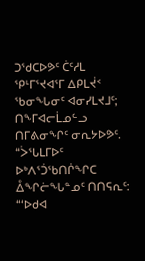ᑐᖁᑕᐅᕗᑦ ᑖᑦᓱᒪ ᕿᒻᒥᕐᔪᐊᕐᒥ ᐃᑭᒪᔫᑉ ᖃᓂᖓᓂᑦ ᐊᓂᓯᒪᔪᒧᑦ; ᑎᖕᒥᐊᓕᒫᓄᓪᓗ ᑎᒥᕕᓂᖏᑦ ᓂᕆᔭᐅᕗᑦ.
“ᐴᕐᒐᒪᒥᐅᑦ ᐅᒃᐱᕐᑑᖃᑎᒌᖏᑕ ᐂᖏᓖᖓᓐᓄᑦ ᑎᑎᕋᕆᑦ: “‘ᐅᑯᐊ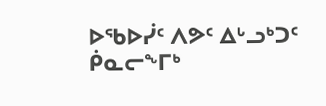ᐅᖃᐅᓰᑦ ᐱᕗᑦ ᐃᒡᓗᒃᑐᑦ ᑮᓇᓕᖕᒥᒃ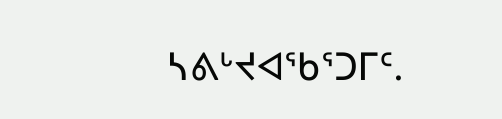ᓴᕕᒡᔪᐊᖃᕐᑐᒥᑦ.